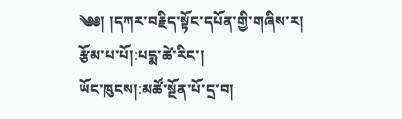༄༅། །དཀར་བརྗིད་སྟོང་དཔོན་གྱི་གཞིས་ར།
རྩོམ་པ་པོ།:པདྨ་ཚེ་རིང་།
ཡོང་ཁུངས།:མཚོ་སྔོན་པོ་དྲ་བ།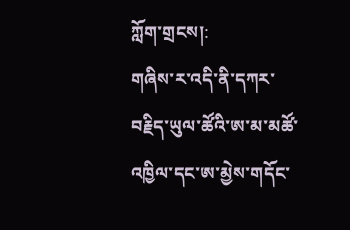ཀློག་གྲངས།:
གཞིས་ར་འདི་ནི་དཀར་བརྗིད་ཡུལ་ཚོའི་ཨ་མ་མཚོ་འཁྱིལ་དང་ཨ་མྱེས་གདོང་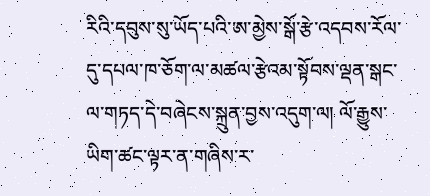རིའི་དབུས་སུ་ཡོད་པའི་ཨ་མྱེས་སྒོ་རྩེ་འདབས་རོལ་དུ་དཔལ་ཁ་ཅོག་ལ་མཚལ་རྩེའམ་སྟོབས་ལྡན་སྒང་ལ་གཏད་དེ་བཞེངས་སྐྲུན་བྱས་འདུག་ལ། ལོ་རྒྱུས་ཡིག་ཚང་ལྟར་ན་གཞིས་ར་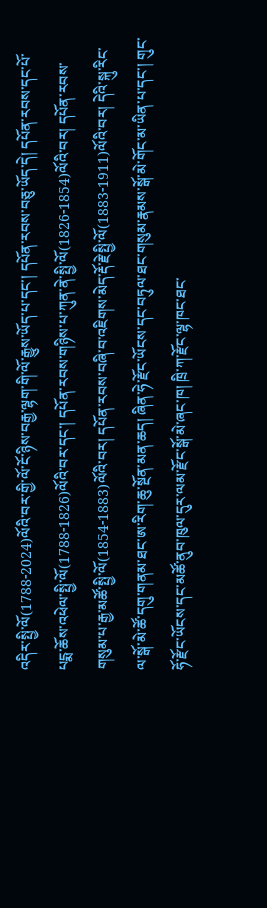འདིར་སྤྱི་ལོ(1788-2024)ལོའི་བར་གྱི་ལོ་ངོ་ཉིས་བརྒྱ་ལྷག་གི་ལོ་རྒྱུས་ཡོད་པ་དང་། དཔོན་རབས་བཅུ་ཡོད་དེ། དཔོན་རབས་དང་པོ་པངྨ་ཆོས་འཕེལ་སྤྱི་ལོ(1788-1826)ལོའི་བར་དང་། དཔོན་རབས་གཉིས་པ་ཀུན་ནེ་སྤྱི་ལོ(1826-1854)ལོའི་བར། དཔོན་རབས་གསུམ་པ་རྒྱ་མཚོ་སྤྱི་ལོ(1854-1883)ལོའི་བར། དཔོན་རབས་བཞི་བ་འཇིགས་མེད་རྡོ་རྗེ་སྤྱི་ལོ(1883-1911)ལོའི་བར། དེའི་སྐུ་རིང་ལ་སྒོ་མེ་ཚོ་དགུ་གནམ་ཐང་ཨ་རིག་ཆུ་སྔོན་མན་ཆད། ཞིན་ཧེ་རྫོང་ཡོངས་དང་བཏུལ་ཐང་གསུམ་རྣམས་སྒོ་མེ་གོང་མ་ཡིན་པ་དང་། གུང་ཧོ་རྫོང་ཡོངས་དང་མཚོ་ནུབ་ཁུལ་དུར་ལམ་རྫོང་སྒོ་མེ་ཞང་ཁ། ཁྲི་ཀ་རྫོང་ལྷ་ཁང་ཐང་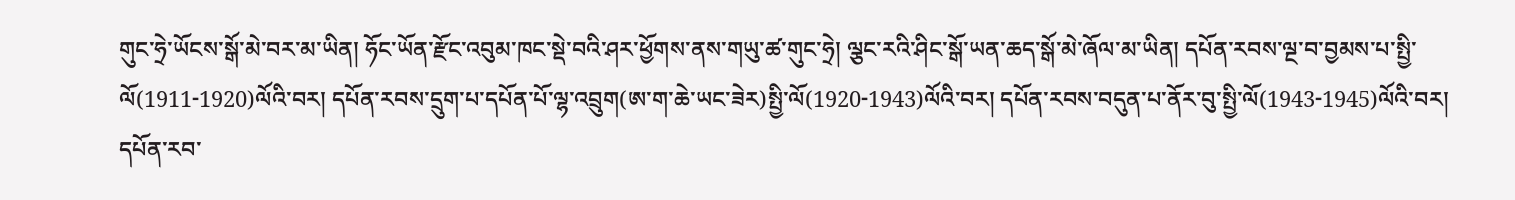གུང་ཧྲེ་ཡོངས་སྒོ་མེ་བར་མ་ཡིན། ཧོང་ཡོན་རྫོང་འབུམ་ཁང་སྡེ་བའི་ཤར་ཕྱོགས་ནས་གཡུ་ཚ་གུང་ཧྲེ། ལྕང་རའི་ཤིང་སྒོ་ཡན་ཆད་སྒོ་མེ་ཞོལ་མ་ཡིན། དཔོན་རབས་ལྔ་བ་བྱམས་པ་སྤྱི་ལོ(1911-1920)ལོའི་བར། དཔོན་རབས་དྲུག་པ་དཔོན་པོ་ལྷ་འབྲུག(ཨ་ག་ཆེ་ཡང་ཟེར)སྤྱི་ལོ(1920-1943)ལོའི་བར། དཔོན་རབས་བདུན་པ་ནོར་བུ་སྤྱི་ལོ(1943-1945)ལོའི་བར། དཔོན་རབ་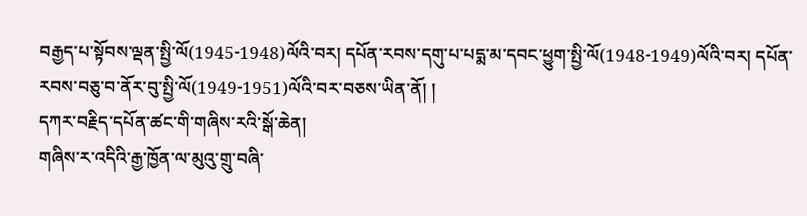བརྒྱད་པ་སྟོབས་ལྡན་སྤྱི་ལོ(1945-1948)ལོའི་བར། དཔོན་རབས་དགུ་པ་པདྨ་མ་དབང་ཕྱུག་སྤྱི་ལོ(1948-1949)ལོའི་བར། དཔོན་རབས་བཅུ་བ་ནོར་བུ་སྤྱི་ལོ(1949-1951)ལོའི་བར་བཅས་ཡིན་ནོ། །
དཀར་བརྗིད་དཔོན་ཚང་གི་གཞིས་རའི་སྒོ་ཆེན།
གཞིས་ར་འདིའི་རྒྱ་ཁྱོན་ལ་མུའུ་གྲུ་བཞི་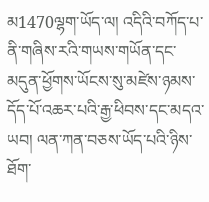མ1470ལྷག་ཡོད་ལ། འདིའི་བཀོད་པ་ནི་གཞིས་རའི་གཡས་གཡོན་དང་མདུན་ཕྱོགས་ཡོངས་སུ་མཛེས་ཉམས་དོད་པོ་འཆར་པའི་རྒྱ་ཕིབས་དང་མདའ་ཡབ། ལན་ཀན་བཅས་ཡོད་པའི་ཉིས་ཐོག་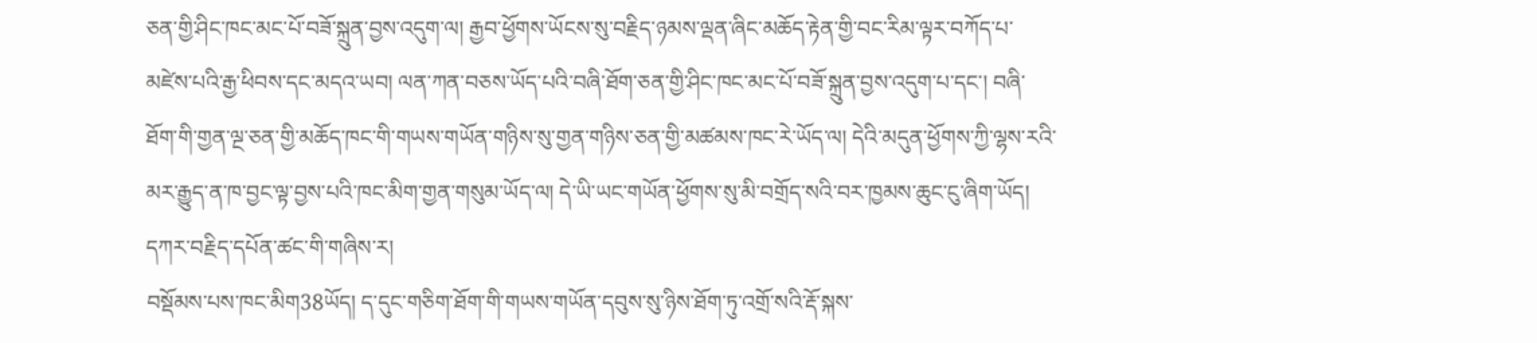ཅན་གྱི་ཤིང་ཁང་མང་པོ་བཟོ་སྐྲུན་བྱས་འདུག་ལ། རྒྱབ་ཕྱོགས་ཡོངས་སུ་བརྗིད་ཉམས་ལྡན་ཞིང་མཆོད་རྟེན་གྱི་བང་རིམ་ལྟར་བཀོད་པ་མཛེས་པའི་རྒྱ་ཕིབས་དང་མདའ་ཡབ། ལན་ཀན་བཅས་ཡོད་པའི་བཞི་ཐོག་ཅན་གྱི་ཤིང་ཁང་མང་པོ་བཟོ་སྐྲུན་བྱས་འདུག་པ་དང་། བཞི་ཐོག་གི་གྱན་ལྔ་ཅན་གྱི་མཆོད་ཁང་གི་གཡས་གཡོན་གཉིས་སུ་གྱན་གཉིས་ཅན་གྱི་མཚམས་ཁང་རེ་ཡོད་ལ། དེའི་མདུན་ཕྱོགས་ཀྱི་ལྷས་རའི་མར་རྒྱུད་ན་ཁ་བྱང་ལྟ་བྱས་པའི་ཁང་མིག་གྱན་གསུམ་ཡོད་ལ། དེ་ཡི་ཡང་གཡོན་ཕྱོགས་སུ་མི་བགྲོད་སའི་བར་ཁྱམས་ཆུང་ངུ་ཞིག་ཡོད།
དཀར་བརྗིད་དཔོན་ཚང་གི་གཞིས་ར།
བསྡོམས་པས་ཁང་མིག38ཡོད། ད་དུང་གཅིག་ཐོག་གི་གཡས་གཡོན་དབུས་སུ་ཉིས་ཐོག་ཏུ་འགྲོ་སའི་རྡོ་སྐས་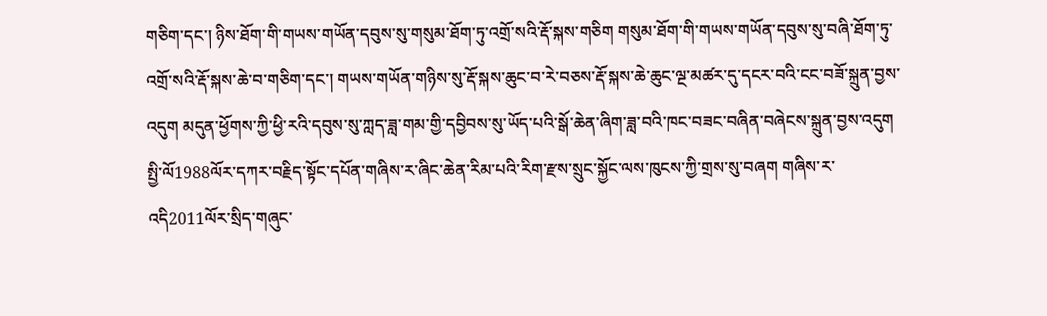གཅིག་དང་། ཉིས་ཐོག་གི་གཡས་གཡོན་དབུས་སུ་གསུམ་ཐོག་ཏུ་འགྲོ་སའི་རྡོ་སྐས་གཅིག གསུམ་ཐོག་གི་གཡས་གཡོན་དབུས་སུ་བཞི་ཐོག་ཏུ་འགྲོ་སའི་རྡོ་སྐས་ཆེ་བ་གཅིག་དང་། གཡས་གཡོན་གཉིས་སུ་རྡོ་སྐས་ཆུང་བ་རེ་བཅས་རྡོ་སྐས་ཆེ་ཆུང་ལྔ་མཚར་དུ་དངར་བའི་ངང་བཟོ་སྐྲུན་བྱས་འདུག མདུན་ཕྱོགས་ཀྱི་ཕྱི་རའི་དབུས་སུ་ཀླད་ཟླ་གམ་གྱི་དབྱིབས་སུ་ཡོད་པའི་སྒོ་ཆེན་ཞིག་ཟླ་བའི་ཁང་བཟང་བཞིན་བཞེངས་སྐྲུན་བྱས་འདུག སྤྱི་ལོ1988ལོར་དཀར་བརྗིད་སྟོང་དཔོན་གཞིས་ར་ཞིང་ཆེན་རིམ་པའི་རིག་རྫས་སྲུང་སྐྱོང་ལས་ཁུངས་ཀྱི་གྲས་སུ་བཞག གཞིས་ར་འདི2011ལོར་སྲིད་གཞུང་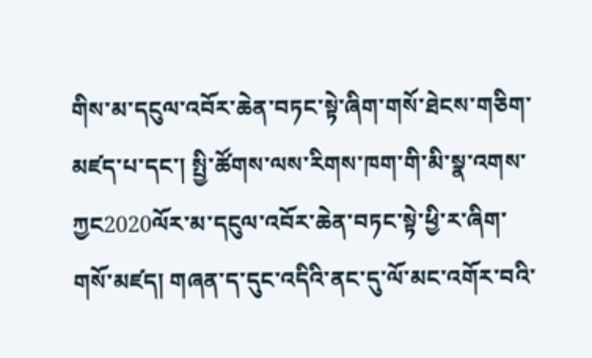གིས་མ་དངུལ་འབོར་ཆེན་བཏང་སྟེ་ཞིག་གསོ་ཐེངས་གཅིག་མཛད་པ་དང་། སྤྱི་ཚོགས་ལས་རིགས་ཁག་གི་མི་སྣ་འགས་ཀྱང2020ལོར་མ་དངུལ་འབོར་ཆེན་བཏང་སྟེ་ཕྱི་ར་ཞིག་གསོ་མཛད། གཞན་ད་དུང་འདིའི་ནང་དུ་ལོ་མང་འགོར་བའི་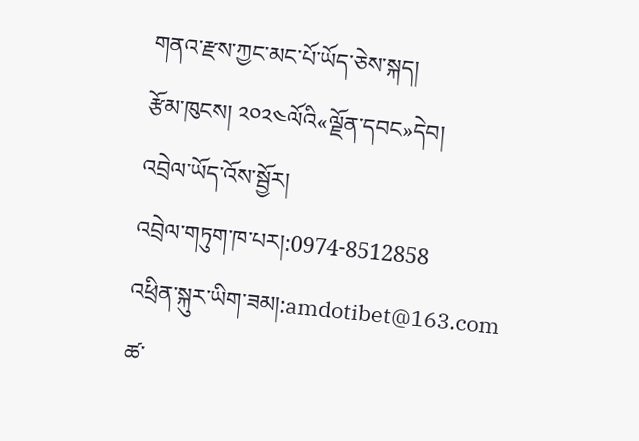གནའ་རྫས་ཀྱང་མང་པོ་ཡོད་ཅེས་སྐད།
རྩོམ་ཁུངས། ༢༠༢༤ལོའི«ལྗོན་དབང»དེབ།
འབྲེལ་ཡོད་འོས་སྦྱོར།
འབྲེལ་གཏུག་ཁ་པར།:0974-8512858
འཕྲིན་སྐུར་ཡིག་ཟམ།:amdotibet@163.com
ཚ་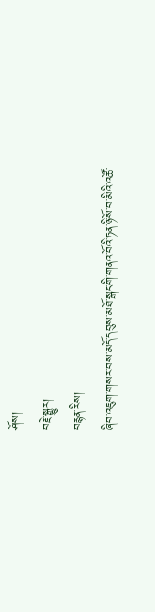ཤོས།
བརྗེ་སྒྱུར།
བརྙན་རིས།
ཞིབ་འཇུག་གསར་བས་མདོ་དབུས་མཐོ་སྒང་གི་གནའ་བོའི་ཏན་ཉི་སོ་བ་མིའི་འཚོ་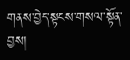གནས་བྱེད་སྟངས་གསལ་སྟོན་བྱས།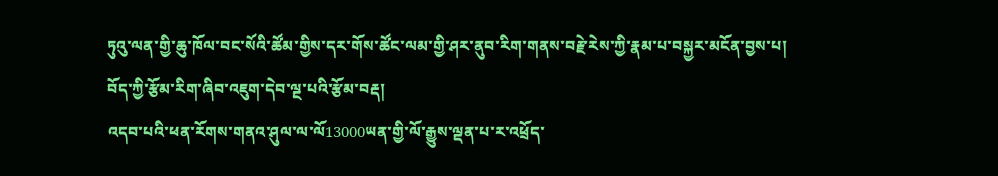ཏུའུ་ལན་གྱི་ཆུ་ཁོལ་བང་སོའི་ཚོམ་གྱིས་དར་གོས་ཚོང་ལམ་གྱི་ཤར་ནུབ་རིག་གནས་བརྗེ་རེས་ཀྱི་རྣམ་པ་བསྐྱར་མངོན་བྱས་པ།
བོད་ཀྱི་རྩོམ་རིག་ཞིབ་འཇུག་དེབ་ལྔ་པའི་རྩོམ་བརྡ།
འདབ་པའི་ཕན་རོགས་གནའ་ཤུལ་ལ་ལོ13000ཡན་གྱི་ལོ་རྒྱུས་ལྡན་པ་ར་འཕྲོད་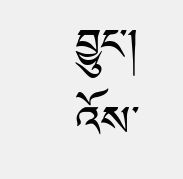བྱུང་།
འོས་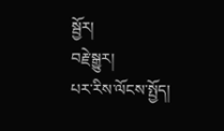སྦྱོར།
བརྗེ་སྒྱུར།
པར་རིས་ལོངས་སྤྱོད།